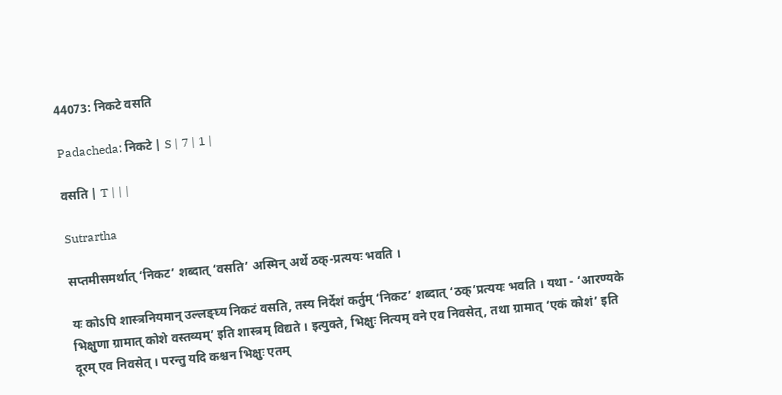44073: निकटे वसति

Padacheda: निकटे | S | 7 | 1 |

वसति | T | | |

Sutrartha

सप्तमीसमर्थात् ‘निकट’ शब्दात् ‘वसति’ अस्मिन् अर्थे ठक्-प्रत्ययः भवति ।

यः कोऽपि शास्त्रनियमान् उल्लङ्घ्य निकटं वसति, तस्य निर्देशं कर्तुम् ‘निकट’ शब्दात् ‘ठक्’प्रत्ययः भवति । यथा - ‘आरण्यके भिक्षुणा ग्रामात् कोशे वस्तव्यम्’ इति शास्त्रम् विद्यते । इत्युक्ते, भिक्षुः नित्यम् वने एव निवसेत्, तथा ग्रामात् ‘एकं कोशं’ इति दूरम् एव निवसेत् । परन्तु यदि कश्चन भिक्षुः एतम्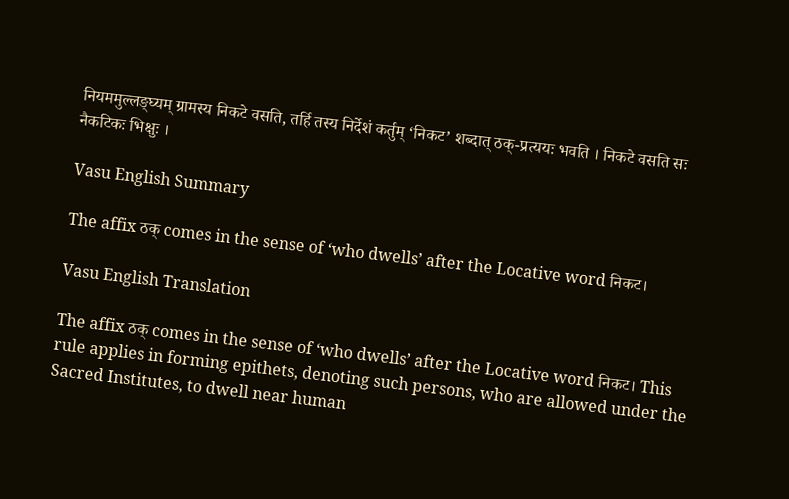नियममुल्लङ्घ्यम् ग्रामस्य निकटे वसति, तर्हि तस्य निर्देशं कर्तुम् ‘निकट’ शब्दात् ठक्-प्रत्ययः भवति । निकटे वसति सः नैकटिकः भिक्षुः ।

Vasu English Summary

The affix ठक् comes in the sense of ‘who dwells’ after the Locative word निकट।

Vasu English Translation

The affix ठक् comes in the sense of ‘who dwells’ after the Locative word निकट। This rule applies in forming epithets, denoting such persons, who are allowed under the Sacred Institutes, to dwell near human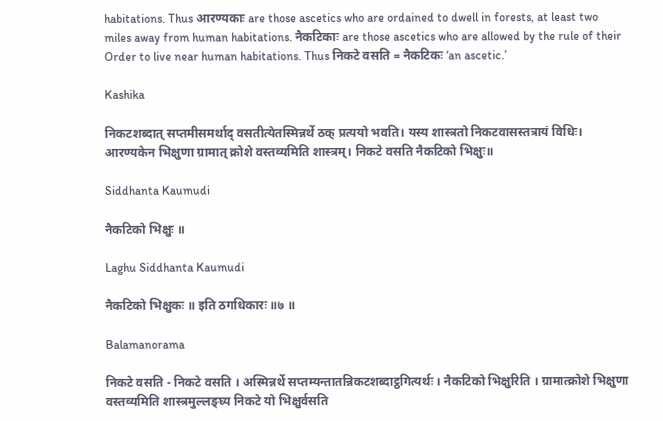habitations. Thus आरण्यकाः are those ascetics who are ordained to dwell in forests, at least two miles away from human habitations. नैकटिकाः are those ascetics who are allowed by the rule of their Order to live near human habitations. Thus निकटे वसति = नैकटिकः ‘an ascetic.’

Kashika

निकटशब्दात् सप्तमीसमर्थाद् वसतीत्येतस्मिन्नर्थे ठक् प्रत्ययो भवति। यस्य शास्त्रतो निकटवासस्तत्रायं विधिः। आरण्यकेन भिक्षुणा ग्रामात् क्रोशे वस्तव्यमिति शास्त्रम्। निकटे वसति नैकटिको भिक्षुः॥

Siddhanta Kaumudi

नैकटिको भिक्षुः ॥

Laghu Siddhanta Kaumudi

नैकटिको भिक्षुकः ॥ इति ठगधिकारः ॥७ ॥

Balamanorama

निकटे वसति - निकटे वसति । अस्मिन्नर्थे सप्तम्यन्तातन्निकटशब्दाट्ठगित्यर्थः । नैकटिको भिक्षुरिति । ग्रामात्क्रोशे भिक्षुणा वस्तव्यमिति शास्त्रमुल्लङ्घ्य निकटे यो भिक्षुर्वसति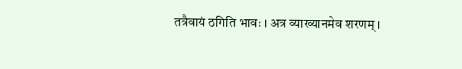तत्रैवायं ठगिति भावः । अत्र व्याख्यानमेव शरणम् ।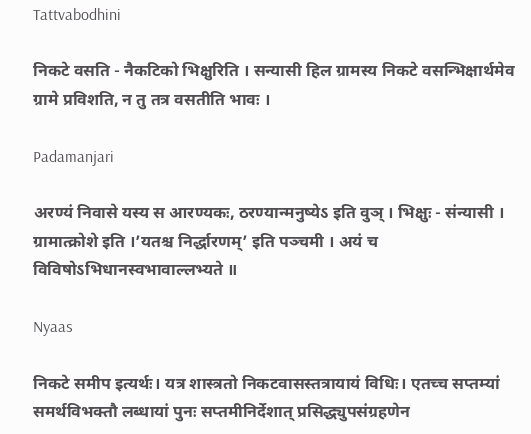Tattvabodhini

निकटे वसति - नैकटिको भिक्षुरिति । सन्यासी हिल ग्रामस्य निकटे वसन्भिक्षार्थमेव ग्रामे प्रविशति, न तु तत्र वसतीति भावः ।

Padamanjari

अरण्यं निवासे यस्य स आरण्यकः, ठरण्यान्मनुष्येऽ इति वुञ् । भिक्षुः - संन्यासी । ग्रामात्क्रोशे इति ।’यतश्च निर्द्धारणम्’ इति पञ्चमी । अयं च विविषोऽभिधानस्वभावाल्लभ्यते ॥

Nyaas

निकटे समीप इत्यर्थः। यत्र शास्त्रतो निकटवासस्तत्रायायं विधिः। एतच्च सप्तम्यां समर्थविभक्तौ लब्धायां पुनः सप्तमीनिर्देशात् प्रसिद्ध्युपसंग्रहणेन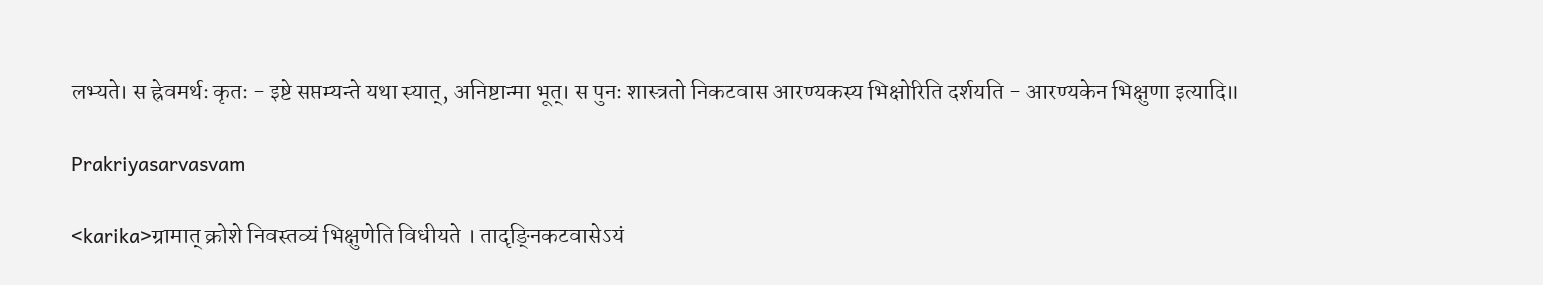लभ्यते। स ह्रेवमर्थः कृतः - इष्टे सप्तम्यन्ते यथा स्यात्, अनिष्टान्मा भूत्। स पुनः शास्त्रतो निकटवास आरण्यकस्य भिक्षोरिति दर्शयति - आरण्यकेन भिक्षुणा इत्यादि॥

Prakriyasarvasvam

<karika>ग्रामात् क्रोशे निवस्तव्यं भिक्षुणेति विधीयते । तादृङ्निकटवासेऽयं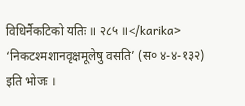विधिर्नैकटिको यतिः ॥ २८५ ॥</karika> ‘निकटश्मशानवृक्षमूलेषु वसति’ (स० ४-४-१३२) इति भोजः ।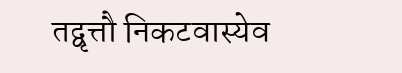तद्वृत्तौ निकटवास्येव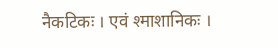नैकटिकः । एवं श्माशानिकः ।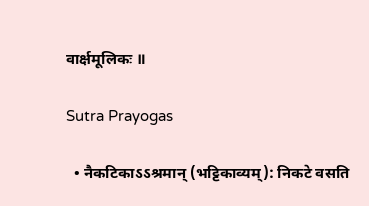वार्क्षमूलिकः ॥

Sutra Prayogas

  • नैकटिकाऽऽश्रमान् (भट्टिकाव्यम्): निकटे वसति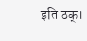इति ठक्।